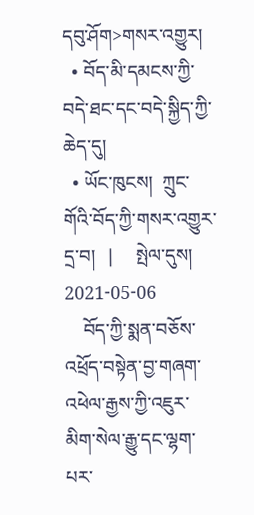དབུ་ཤོག>གསར་འགྱུར།
  • བོད་མི་དམངས་ཀྱི་བདེ་ཐང་དང་བདེ་སྐྱིད་ཀྱི་ཆེད་དུ།
  • ཡོང་ཁུངས།  ཀྲུང་གོའི་བོད་ཀྱི་གསར་འགྱུར་དྲ་བ།   |     སྤེལ་དུས།  2021-05-06
    བོད་ཀྱི་སྨན་བཅོས་འཕྲོད་བསྟེན་བྱ་གཞག་འཕེལ་རྒྱས་ཀྱི་འཇུར་མིག་སེལ་རྒྱུ་དང་ལྷག་པར་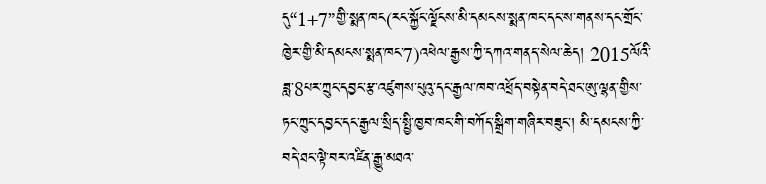དུ“1+7”གྱི་སྨན་ཁང(རང་སྐྱོང་ལྗོངས་མི་དམངས་སྨན་ཁང་དང་ས་གནས་དང་གྲོང་ཁྱེར་གྱི་མི་དམངས་སྨན་ཁང་7)འཕེལ་རྒྱས་ཀྱི་དཀའ་གནད་སེལ་ཆེད། 2015ལོའི་ཟླ་8པར་ཀྲུང་དབྱང་རྩ་འཛུགས་པུའུ་དང་རྒྱལ་ཁབ་འཕྲོད་བསྟེན་བདེ་ཐང་ཨུ་ལྷན་གྱིས་ཏང་ཀྲུང་དབྱང་དང་རྒྱལ་སྲིད་སྤྱི་ཁྱབ་ཁང་གི་བཀོད་སྒྲིག་གཞིར་བཟུང་། མི་དམངས་ཀྱི་བདེ་ཐང་ལྟེ་བར་འཛིན་རྒྱུ་མཐའ་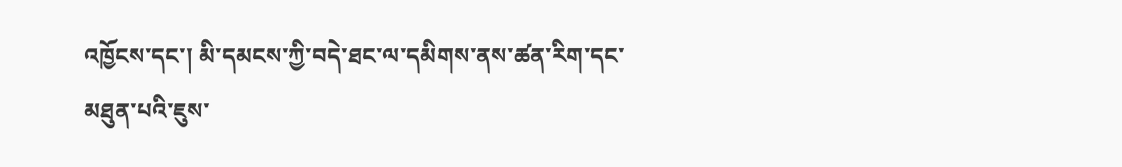འཁྱོངས་དང་། མི་དམངས་ཀྱི་བདེ་ཐང་ལ་དམིགས་ནས་ཚན་རིག་དང་མཐུན་པའི་ཇུས་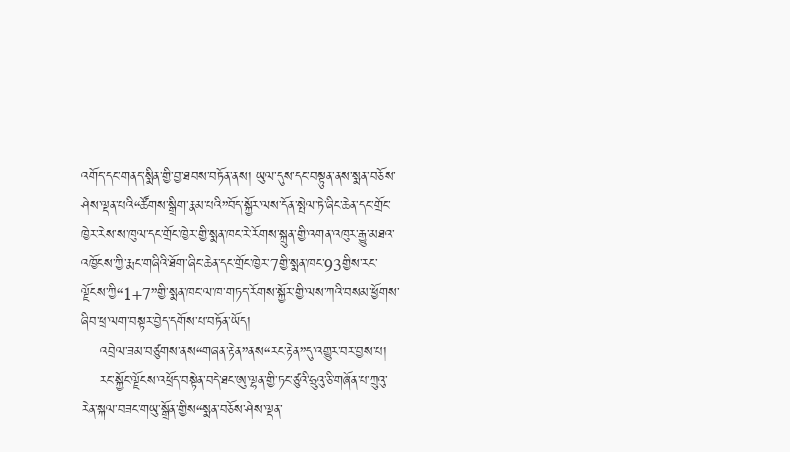འགོད་དང་གནད་སྨིན་གྱི་བྱ་ཐབས་བཏོན་ནས། ཡུལ་དུས་དང་བསྟུན་ནས་སྨན་བཅོས་ཤེས་ལྡན་པའི“ཚོགས་སྒྲིག་རྣམ་པའི”བོད་སྐྱོར་ལས་དོན་སྤེལ་ཏེ་ཞིང་ཆེན་དང་གྲོང་ཁྱེར་རེས་ས་ཁུལ་དང་གྲོང་ཁྱེར་གྱི་སྨན་ཁང་རེ་རོགས་སྐྲུན་གྱི་འགན་འཁུར་རྒྱུ་མཐའ་འཁྱོངས་ཀྱི་རྨང་གཞིའི་ཐོག་ཞིང་ཆེན་དང་གྲོང་ཁྱེར་7གྱི་སྨན་ཁང་93གྱིས་རང་ལྗོངས་ཀྱི“1+7”གྱི་སྨན་ཁང་ལ་ཁ་གཏད་རོགས་སྐྱོར་གྱི་ལས་ཀའི་བསམ་ཕྱོགས་ཞིབ་ཕྲ་ལག་བསྟར་བྱེད་དགོས་པ་བཏོན་ཡོད།
    འབྲེལ་ཟམ་བཙུགས་ནས“གཞན་རྟེན”ནས“རང་རྟེན”དུ་འགྱུར་བར་བྱས་པ།
    རང་སྐྱོང་ལྗོངས་འཕྲོད་བསྟེན་བདེ་ཐང་ཨུ་ལྷན་གྱི་ཏང་ཙུའི་ཧྲུའུ་ཅི་གཞོན་པ་ཀྲུའུ་རེན་སྐལ་བཟང་གཡུ་སྒྲོན་གྱིས“སྨན་བཅོས་ཤེས་ལྡན་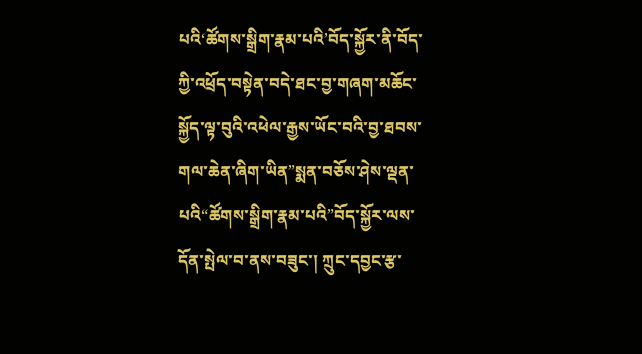པའི‘ཚོགས་སྒྲིག་རྣམ་པའི’བོད་སྐྱོར་ནི་བོད་ཀྱི་འཕྲོད་བསྟེན་བདེ་ཐང་བྱ་གཞག་མཆོང་སྐྱོད་ལྟ་བུའི་འཕེལ་རྒྱས་ཡོང་བའི་བྱ་ཐབས་གལ་ཆེན་ཞིག་ཡིན”སྨན་བཅོས་ཤེས་ལྡན་པའི“ཚོགས་སྒྲིག་རྣམ་པའི”བོད་སྐྱོར་ལས་དོན་སྤེལ་བ་ནས་བཟུང་། ཀྲུང་དབྱང་རྩ་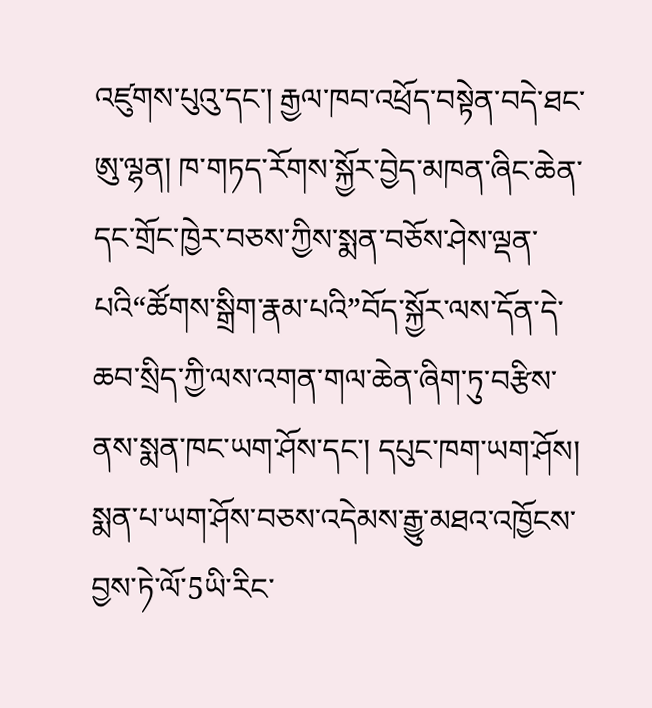འཛུགས་པུའུ་དང་། རྒྱལ་ཁབ་འཕྲོད་བསྟེན་བདེ་ཐང་ཨུ་ལྷན། ཁ་གཏད་རོགས་སྐྱོར་བྱེད་མཁན་ཞིང་ཆེན་དང་གྲོང་ཁྱེར་བཅས་ཀྱིས་སྨན་བཅོས་ཤེས་ལྡན་པའི“ཚོགས་སྒྲིག་རྣམ་པའི”བོད་སྐྱོར་ལས་དོན་དེ་ཆབ་སྲིད་ཀྱི་ལས་འགན་གལ་ཆེན་ཞིག་ཏུ་བརྩིས་ནས་སྨན་ཁང་ཡག་ཤོས་དང་། དཔུང་ཁག་ཡག་ཤོས། སྨན་པ་ཡག་ཤོས་བཅས་འདེམས་རྒྱུ་མཐའ་འཁྱོངས་བྱས་ཏེ་ལོ་5ཡི་རིང་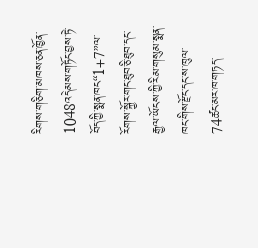རིགས་གཅིག་མཁས་ཅན་ཁྱོན་1048འདེམས་གཏོང་བྱས་ཏེ་བོད་ཀྱི་སྨན་ཁང“1+7”ལ་རོགས་སྐྱོར་གང་ཐུབ་ཅི་ཐུབ་དང་རྒྱལ་ཡོངས་ཀྱི་རིམ་གསུམ་སྨན་ཁང་གིས་རྫོང་དང་ས་ཁུལ་74ཚང་མར་ཁ་གཏད་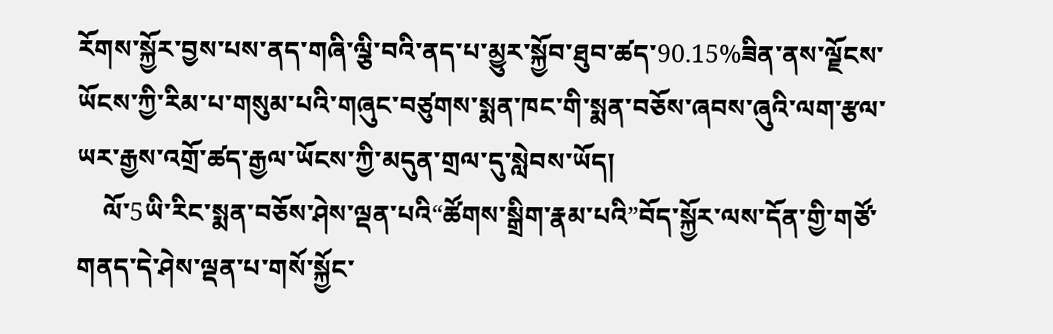རོགས་སྐྱོར་བྱས་པས་ནད་གཞི་ལྕི་བའི་ནད་པ་མྱུར་སྐྱོབ་ཐུབ་ཚད་90.15%ཟིན་ནས་ལྗོངས་ཡོངས་ཀྱི་རིམ་པ་གསུམ་པའི་གཞུང་བཙུགས་སྨན་ཁང་གི་སྨན་བཅོས་ཞབས་ཞུའི་ལག་རྩལ་ཡར་རྒྱས་འགྲོ་ཚད་རྒྱལ་ཡོངས་ཀྱི་མདུན་གྲལ་དུ་སླེབས་ཡོད།
    ལོ་5ཡི་རིང་སྨན་བཅོས་ཤེས་ལྡན་པའི“ཚོགས་སྒྲིག་རྣམ་པའི”བོད་སྐྱོར་ལས་དོན་གྱི་གཙོ་གནད་དེ་ཤེས་ལྡན་པ་གསོ་སྐྱོང་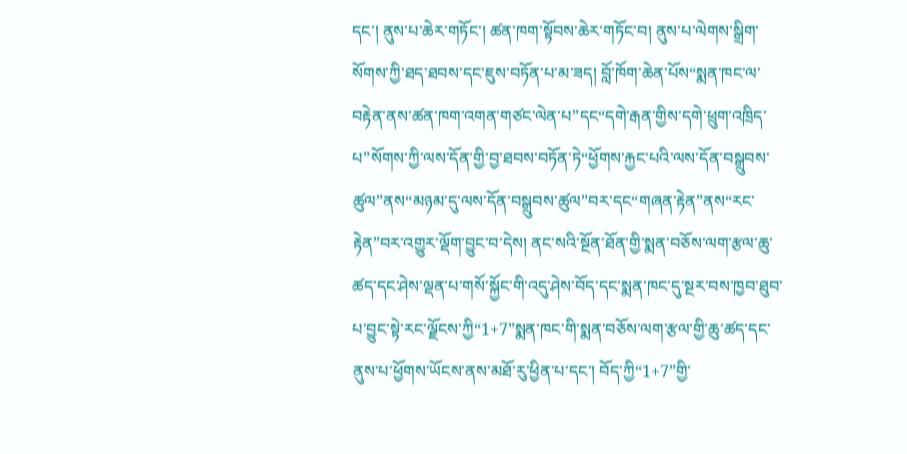དང་། ནུས་པ་ཆེར་གཏོང་། ཚན་ཁག་སྟོབས་ཆེར་གཏོང་བ། ནུས་པ་ལེགས་སྒྲིག་སོགས་ཀྱི་ཐད་ཐབས་དང་ཇུས་བཏོན་པ་མ་ཟད། བློ་ཁོག་ཆེན་པོས“སྨན་ཁང་ལ་བརྟེན་ནས་ཚན་ཁག་འགན་གཙང་ལེན་པ”དང“དགེ་རྒན་གྱིས་དགེ་ཕྲུག་འཁྲིད་པ”སོགས་ཀྱི་ལས་དོན་གྱི་བྱ་ཐབས་བཏོན་ཏེ“ཕྱོགས་རྐྱང་པའི་ལས་དོན་བསྒྲུབས་ཚུལ”ནས“མཉམ་དུ་ལས་དོན་བསྒྲུབས་ཚུལ”བར་དང“གཞན་རྟེན”ནས“རང་རྟེན”བར་འགྱུར་ལྡོག་བྱུང་བ་དེས། ནང་སའི་སྔོན་ཐོན་གྱི་སྨན་བཅོས་ལག་རྩལ་ཆུ་ཚད་དང་ཤེས་ལྡན་པ་གསོ་སྐྱོང་གི་འདུ་ཤེས་བོད་དང་སྨན་ཁང་དུ་སྔར་བས་ཁྱབ་ཐུབ་པ་བྱུང་སྟེ་རང་ལྗོངས་ཀྱི“1+7”སྨན་ཁང་གི་སྨན་བཅོས་ལག་རྩལ་གྱི་ཆུ་ཚད་དང་ནུས་པ་ཕྱོགས་ཡོངས་ནས་མཐོ་རུ་ཕྱིན་པ་དང་། བོད་ཀྱི“1+7”གྱི་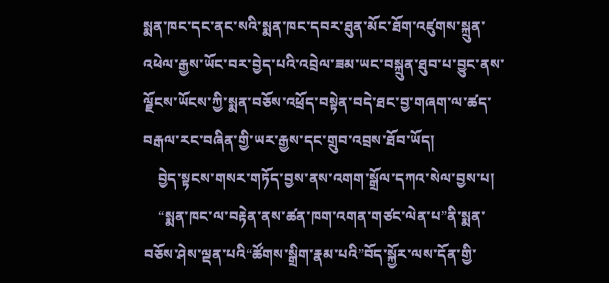སྨན་ཁང་དང་ནང་སའི་སྨན་ཁང་དབར་ཐུན་མོང་ཐོག་འཛུགས་སྐྲུན་འཕེལ་རྒྱས་ཡོང་བར་བྱེད་པའི་འབྲེལ་ཟམ་ཡང་བསྐྲུན་ཐུབ་པ་བྱུང་ནས་ལྗོངས་ཡོངས་ཀྱི་སྨན་བཅོས་འཕྲོད་བསྟེན་བདེ་ཐང་བྱ་གཞག་ལ་ཚད་བརྒལ་རང་བཞིན་གྱི་ཡར་རྒྱས་དང་གྲུབ་འབྲས་ཐོབ་ཡོད།
    བྱེད་སྟངས་གསར་གཏོད་བྱས་ནས་འགག་སྒྲོལ་དཀའ་སེལ་བྱས་པ།
    “སྨན་ཁང་ལ་བརྟེན་ནས་ཚན་ཁག་འགན་གཙང་ལེན་པ”ནི་སྨན་བཅོས་ཤེས་ལྡན་པའི“ཚོགས་སྒྲིག་རྣམ་པའི”བོད་སྐྱོར་ལས་དོན་གྱི་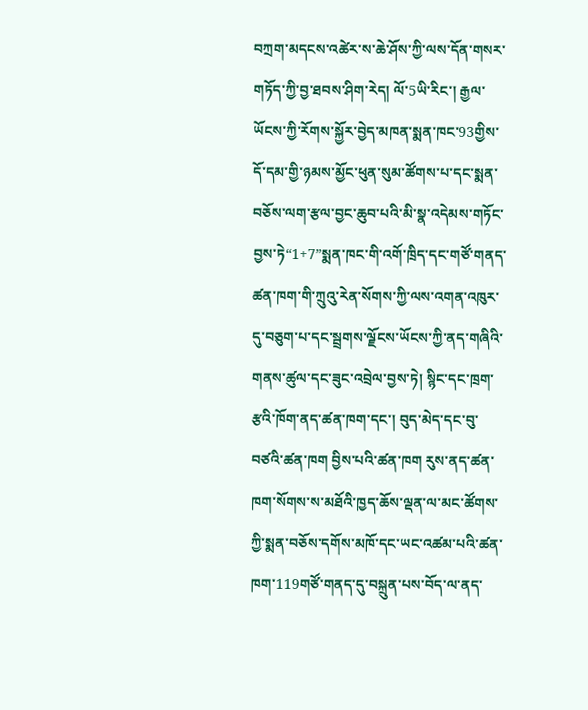བཀྲག་མདངས་འཚེར་ས་ཆེ་ཤོས་ཀྱི་ལས་དོན་གསར་གཏོད་ཀྱི་བྱ་ཐབས་ཤིག་རེད། ལོ་5ཡི་རིང་། རྒྱལ་ཡོངས་ཀྱི་རོགས་སྐྱོར་བྱེད་མཁན་སྨན་ཁང་93གྱིས་དོ་དམ་གྱི་ཉམས་མྱོང་ཕུན་སུམ་ཚོགས་པ་དང་སྨན་བཅོས་ལག་རྩལ་བྱང་ཆུབ་པའི་མི་སྣ་འདེམས་གཏོང་བྱས་ཏེ“1+7”སྨན་ཁང་གི་འགོ་ཁྲིད་དང་གཙོ་གནད་ཚན་ཁག་གི་ཀྲུའུ་རེན་སོགས་ཀྱི་ལས་འགན་འཁུར་དུ་བཅུག་པ་དང་སྦྲགས་ལྗོངས་ཡོངས་ཀྱི་ནད་གཞིའི་གནས་ཚུལ་དང་ཟུང་འབྲེལ་བྱས་ཏེ། སྙིང་དང་ཁྲག་རྩའི་ཁོག་ནད་ཚན་ཁག་དང་། བུད་མེད་དང་བུ་བཙའི་ཚན་ཁག བྱིས་པའི་ཚན་ཁག རུས་ནད་ཚན་ཁག་སོགས་ས་མཐོའི་ཁྱད་ཆོས་ལྡན་ལ་མང་ཚོགས་ཀྱི་སྨན་བཅོས་དགོས་མཁོ་དང་ཡང་འཚམ་པའི་ཚན་ཁག་119གཙོ་གནད་དུ་བསྐྲུན་པས་བོད་ལ་ནད་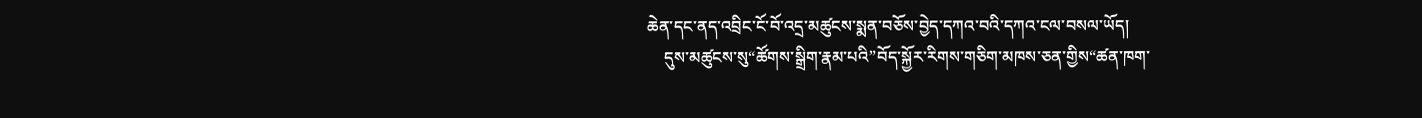ཆེན་དང་ནད་འབྲིང་ངོ་བོ་འདྲ་མཚུངས་སྨན་བཅོས་བྱེད་དཀའ་བའི་དཀའ་ངལ་བསལ་ཡོད།
    དུས་མཚུངས་སུ“ཚོགས་སྒྲིག་རྣམ་པའི”བོད་སྐྱོར་རིགས་གཅིག་མཁས་ཅན་གྱིས“ཚན་ཁག་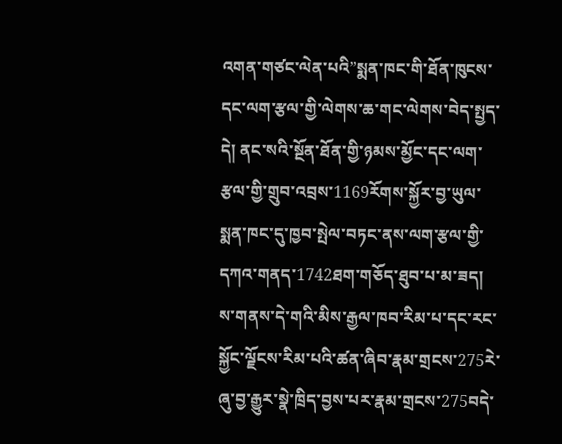འགན་གཙང་ལེན་པའི”སྨན་ཁང་གི་ཐོན་ཁུངས་དང་ལག་རྩལ་གྱི་ལེགས་ཆ་གང་ལེགས་བེད་སྤྱད་དེ། ནང་སའི་སྔོན་ཐོན་གྱི་ཉམས་མྱོང་དང་ལག་རྩལ་གྱི་གྲུབ་འབྲས་1169རོགས་སྐྱོར་བྱ་ཡུལ་སྨན་ཁང་དུ་ཁྱབ་སྤེལ་བཏང་ནས་ལག་རྩལ་གྱི་དཀའ་གནད་1742ཐག་གཅོད་ཐུབ་པ་མ་ཟད། ས་གནས་དེ་གའི་མིས་རྒྱལ་ཁབ་རིམ་པ་དང་རང་སྐྱོང་ལྗོངས་རིམ་པའི་ཚན་ཞིབ་རྣམ་གྲངས་275རེ་ཞུ་བྱ་རྒྱུར་སྣེ་ཁྲིད་བྱས་པར་རྣམ་གྲངས་275བདེ་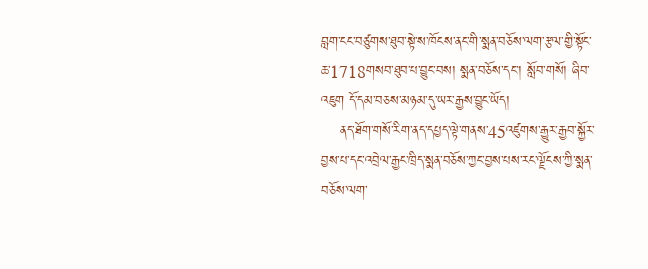བླག་ངང་བཙུགས་ཐུབ་སྟེ་ས་ཁོངས་ནང་གི་སྨན་བཅོས་ལག་རྩལ་གྱི་སྟོང་ཆ་1718གསབ་ཐུབ་པ་བྱུང་བས། སྨན་བཅོས་དང་། སློབ་གསོ། ཞིབ་འཇུག དོ་དམ་བཅས་མཉམ་དུ་ཡར་རྒྱས་བྱུང་ཡོད།
    ནད་ཐོག་གསོ་རིག་ནད་དཔྱད་ལྟེ་གནས་45འཛུགས་རྒྱུར་རྒྱབ་སྐྱོར་བྱས་པ་དང་འབྲེལ་རྒྱང་ཁྲིད་སྨན་བཅོས་ཀྱང་བྱས་པས་རང་ལྗོངས་ཀྱི་སྨན་བཅོས་ལག་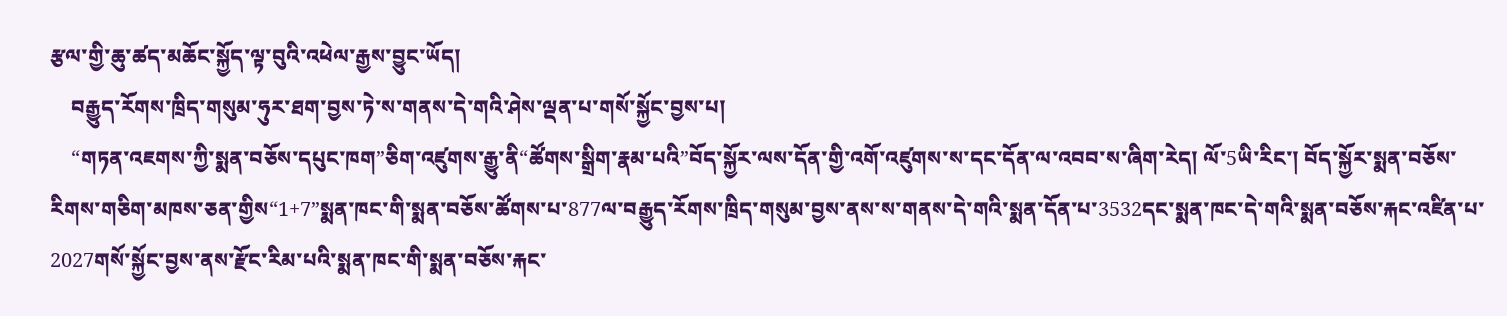རྩལ་གྱི་ཆུ་ཚད་མཆོང་སྐྱོད་ལྟ་བུའི་འཕེལ་རྒྱས་བྱུང་ཡོད།
    བརྒྱུད་རོགས་ཁྲིད་གསུམ་ཧུར་ཐག་བྱས་ཏེ་ས་གནས་དེ་གའི་ཤེས་ལྡན་པ་གསོ་སྐྱོང་བྱས་པ།
    “གཏན་འཇགས་ཀྱི་སྨན་བཅོས་དཔུང་ཁག”ཅིག་འཛུགས་རྒྱུ་ནི“ཚོགས་སྒྲིག་རྣམ་པའི”བོད་སྐྱོར་ལས་དོན་གྱི་འགོ་འཛུགས་ས་དང་དོན་ལ་འབབ་ས་ཞིག་རེད། ལོ་5ཡི་རིང་། བོད་སྐྱོར་སྨན་བཅོས་རིགས་གཅིག་མཁས་ཅན་གྱིས“1+7”སྨན་ཁང་གི་སྨན་བཅོས་ཚོགས་པ་877ལ་བརྒྱུད་རོགས་ཁྲིད་གསུམ་བྱས་ནས་ས་གནས་དེ་གའི་སྨན་དོན་པ་3532དང་སྨན་ཁང་དེ་གའི་སྨན་བཅོས་རྐང་འཛིན་པ་2027གསོ་སྐྱོང་བྱས་ནས་རྫོང་རིམ་པའི་སྨན་ཁང་གི་སྨན་བཅོས་རྐང་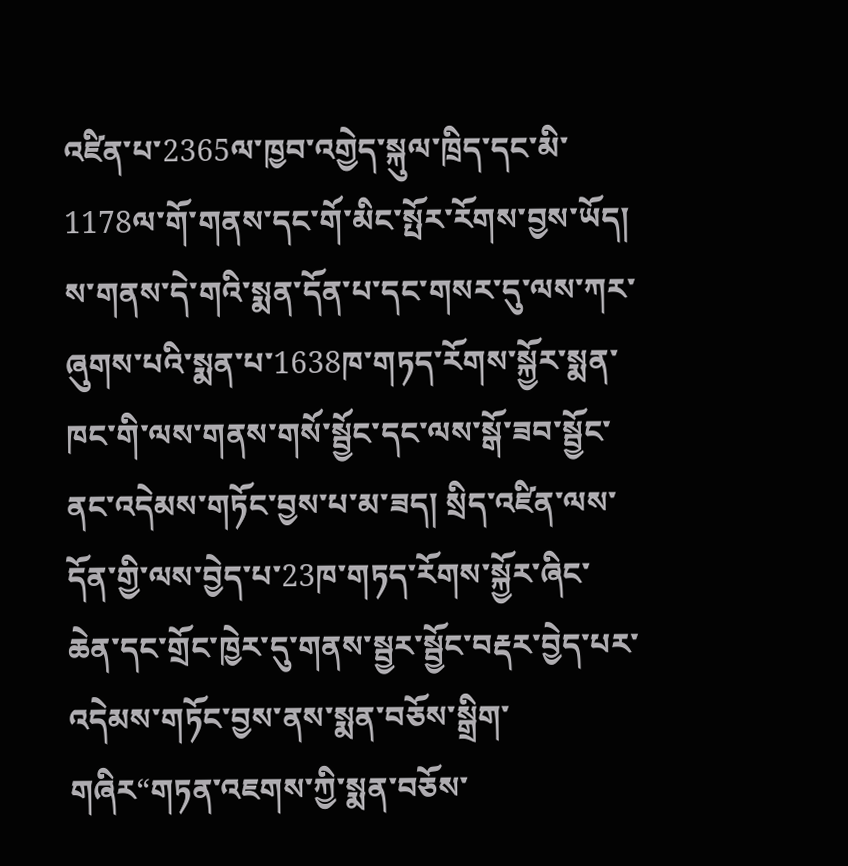འཛིན་པ་2365ལ་ཁྱབ་འགྱེད་སྐུལ་ཁྲིད་དང་མི་1178ལ་གོ་གནས་དང་གོ་མིང་སྤོར་རོགས་བྱས་ཡོད། ས་གནས་དེ་གའི་སྨན་དོན་པ་དང་གསར་དུ་ལས་ཀར་ཞུགས་པའི་སྨན་པ་1638ཁ་གཏད་རོགས་སྐྱོར་སྨན་ཁང་གི་ལས་གནས་གསོ་སྦྱོང་དང་ལས་སྒོ་ཟབ་སྦྱོང་ནང་འདེམས་གཏོང་བྱས་པ་མ་ཟད། སྲིད་འཛིན་ལས་དོན་གྱི་ལས་བྱེད་པ་23ཁ་གཏད་རོགས་སྐྱོར་ཞིང་ཆེན་དང་གྲོང་ཁྱེར་དུ་གནས་སྦྱར་སྦྱོང་བརྡར་བྱེད་པར་འདེམས་གཏོང་བྱས་ནས་སྨན་བཅོས་སྒྲིག་གཞིར“གཏན་འཇགས་ཀྱི་སྨན་བཅོས་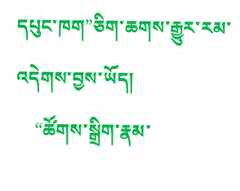དཔུང་ཁག”ཅིག་ཆགས་རྒྱུར་རམ་འདེགས་བྱས་ཡོད།
    “ཚོགས་སྒྲིག་རྣམ་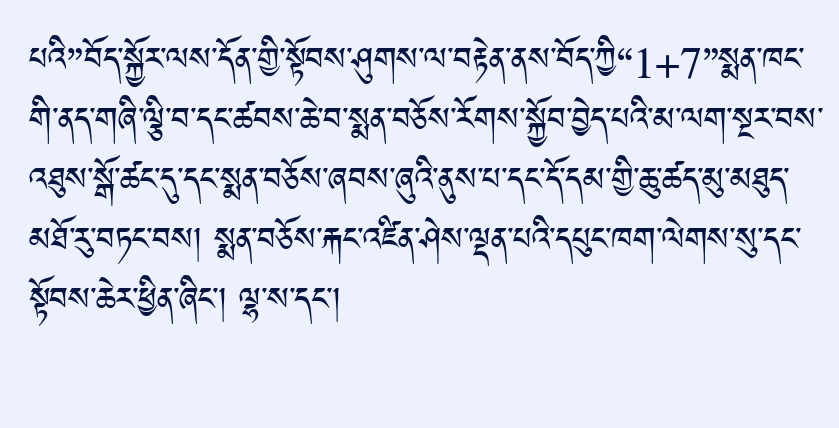པའི”བོད་སྐྱོར་ལས་དོན་གྱི་སྟོབས་ཤུགས་ལ་བརྟེན་ནས་བོད་ཀྱི“1+7”སྨན་ཁང་གི་ནད་གཞི་ལྕི་བ་དང་ཚབས་ཆེ་བ་སྨན་བཅོས་རོགས་སྐྱོབ་བྱེད་པའི་མ་ལག་སྔར་བས་འཐུས་སྒོ་ཚང་དུ་དང་སྨན་བཅོས་ཞབས་ཞུའི་ནུས་པ་དང་དོ་དམ་གྱི་ཆུ་ཚད་མུ་མཐུད་མཐོ་རུ་བཏང་བས། སྨན་བཅོས་རྐང་འཛིན་ཤེས་ལྡན་པའི་དཔུང་ཁག་ལེགས་སུ་དང་སྟོབས་ཆེར་ཕྱིན་ཞིང་། ལྷ་ས་དང་།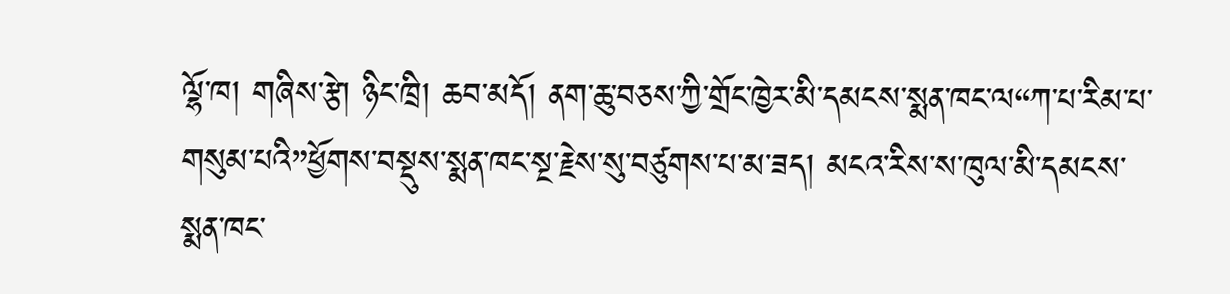ལྷོ་ཁ། གཞིས་རྩེ། ཉིང་ཁྲི། ཆབ་མདོ། ནག་ཆུ་བཅས་ཀྱི་གྲོང་ཁྱེར་མི་དམངས་སྨན་ཁང་ལ“ཀ་པ་རིམ་པ་གསུམ་པའི”ཕྱོགས་བསྡུས་སྨན་ཁང་སྔ་རྗེས་སུ་བཙུགས་པ་མ་ཟད། མངའ་རིས་ས་ཁུལ་མི་དམངས་སྨན་ཁང་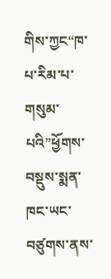གིས་ཀྱང“ཁ་པ་རིམ་པ་གསུམ་པའི”ཕྱོགས་བསྡུས་སྨན་ཁང་ཡང་བཙུགས་ནས་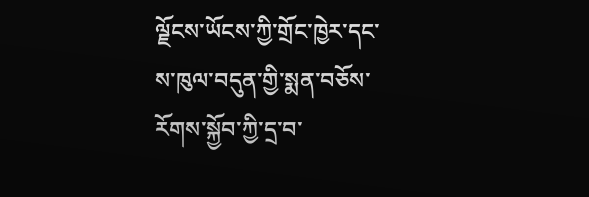ལྗོངས་ཡོངས་ཀྱི་གྲོང་ཁྱེར་དང་ས་ཁུལ་བདུན་གྱི་སྨན་བཅོས་རོགས་སྐྱོབ་ཀྱི་དྲ་བ་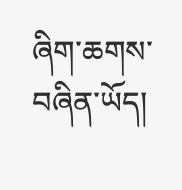ཞིག་ཆགས་བཞིན་ཡོད།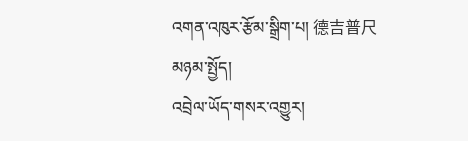འགན་འཁུར་རྩོམ་སྒྲིག་པ། 德吉普尺
མཉམ་སྤྱོད།
འབྲེལ་ཡོད་གསར་འགྱུར།